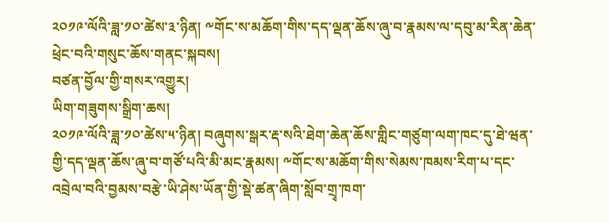༢༠༡༩་ལོའི་ཟླ་༡༠་ཚེས་༣་ཉིན། ༸གོང་ས་མཆོག་གིས་དད་ལྡན་ཆོས་ཞུ་བ་རྣམས་ལ་དབུ་མ་རིན་ཆེན་ཕྲེང་བའི་གསུང་ཆོས་གནང་སྐབས།
བཙན་བྱོལ་གྱི་གསར་འགྱུར།
ཡིག་གཟུགས་སྒྲིག་ཆས།
༢༠༡༩་ལོའི་ཟླ་༡༠་ཚེས་༥་ཉིན། བཞུགས་སྒར་རྡ་སའི་ཐེག་ཆེན་ཆོས་གླིང་གཙུག་ལག་ཁང་དུ་ཐེ་ཝན་གྱི་དད་ལྡན་ཆོས་ཞུ་བ་གཙོ་པའི་མི་མང་རྣམས། ༸གོང་ས་མཆོག་གིས་སེམས་ཁམས་རིག་པ་དང་འབྲེལ་བའི་བྱམས་བརྩེ་ཡི་ཤེས་ཡོན་གྱི་སྡེ་ཚན་ཞིག་སློབ་གྲྭ་ཁག་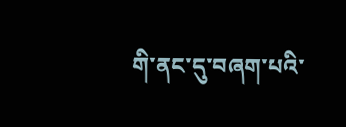གི་ནང་དུ་བཞག་པའི་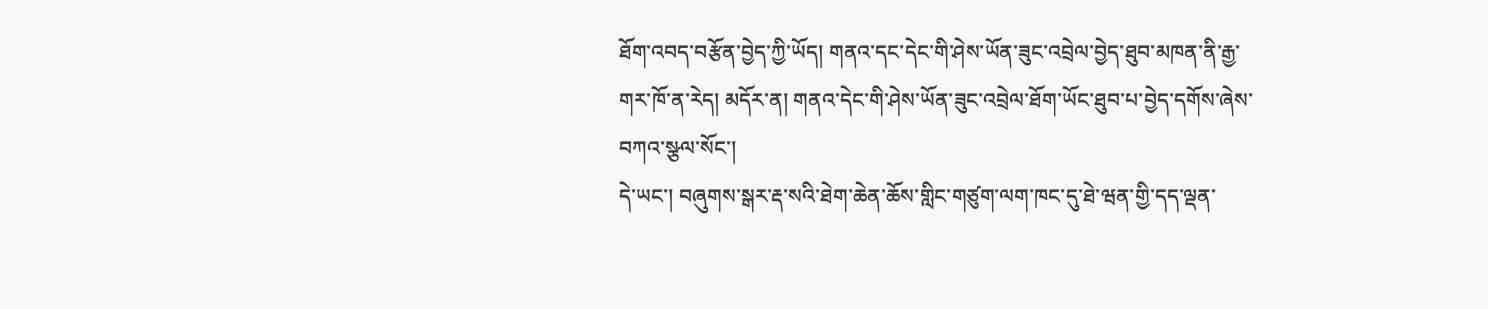ཐོག་འབད་བརྩོན་བྱེད་ཀྱི་ཡོད། གནའ་དང་དེང་གི་ཤེས་ཡོན་ཟུང་འབྲེལ་བྱེད་ཐུབ་མཁན་ནི་རྒྱ་གར་ཁོ་ན་རེད། མདོར་ན། གནའ་དེང་གི་ཤེས་ཡོན་ཟུང་འབྲེལ་ཐོག་ཡོང་ཐུབ་པ་བྱེད་དགོས་ཞེས་བཀའ་སྩལ་སོང་།
དེ་ཡང་། བཞུགས་སྒར་རྡ་སའི་ཐེག་ཆེན་ཆོས་གླིང་གཙུག་ལག་ཁང་དུ་ཐེ་ཝན་གྱི་དད་ལྡན་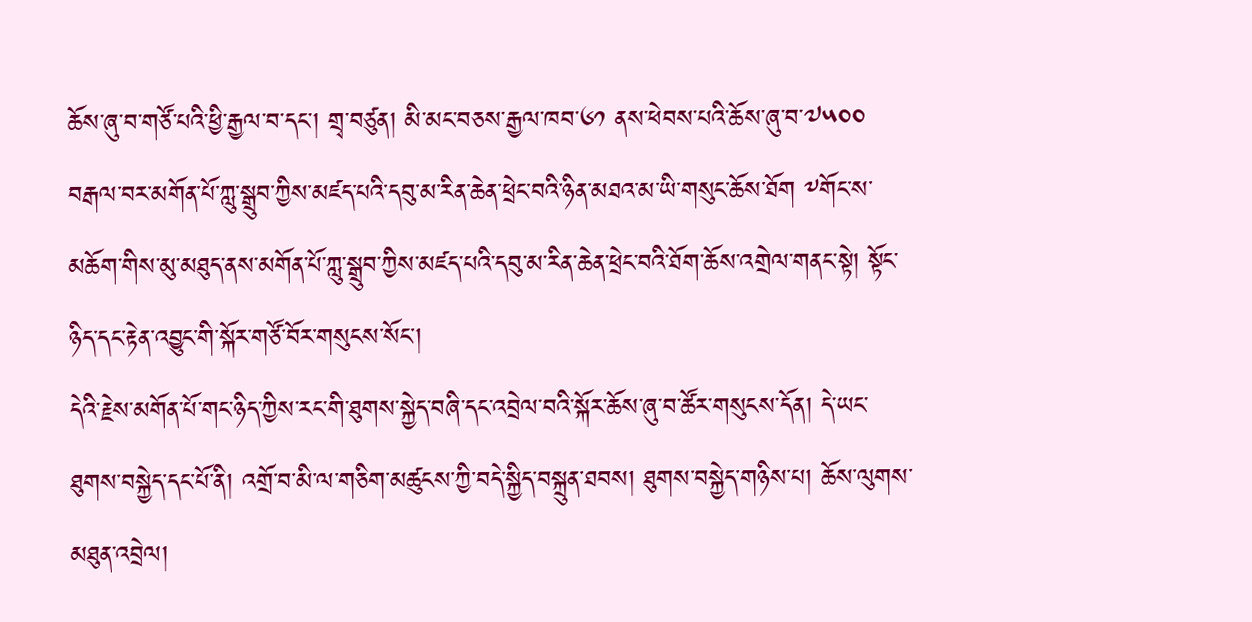ཆོས་ཞུ་བ་གཙོ་པའི་ཕྱི་རྒྱལ་བ་དང་། གྲྭ་བཙུན། མི་མང་བཅས་རྒྱལ་ཁབ་༦༡ ནས་ཕེབས་པའི་ཆོས་ཞུ་བ་༧༥༠༠ བརྒལ་བར་མགོན་པོ་ཀླུ་སྒྲུབ་ཀྱིས་མཛད་པའི་དབུ་མ་རིན་ཆེན་ཕྲེང་བའི་ཉིན་མཐའ་མ་ཡི་གསུང་ཆོས་ཐོག ༸གོང་ས་མཆོག་གིས་མུ་མཐུད་ནས་མགོན་པོ་ཀླུ་སྒྲུབ་ཀྱིས་མཛད་པའི་དབུ་མ་རིན་ཆེན་ཕྲེང་བའི་ཐོག་ཆོས་འགྲེལ་གནང་སྟེ། སྟོང་ཉིད་དང་རྟེན་འབྱུང་གི་སྐོར་གཙོ་བོར་གསུངས་སོང་།
དེའི་རྗེས་མགོན་པོ་གང་ཉིད་ཀྱིས་རང་གི་ཐུགས་སྐྱེད་བཞི་དང་འབྲེལ་བའི་སྐོར་ཆོས་ཞུ་བ་ཚོར་གསུངས་དོན། དེ་ཡང་ཐུགས་བསྐྱེད་དང་པོ་ནི། འགྲོ་བ་མི་ལ་གཅིག་མཚུངས་ཀྱི་བདེ་སྐྱིད་བསྐྲུན་ཐབས། ཐུགས་བསྐྱེད་གཉིས་པ། ཆོས་ལུགས་མཐུན་འབྲེལ།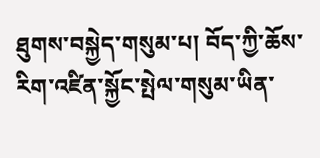ཐུགས་བསྐྱེད་གསུམ་པ། བོད་ཀྱི་ཆོས་རིག་འཛིན་སྐྱོང་སྤེལ་གསུམ་ཡིན་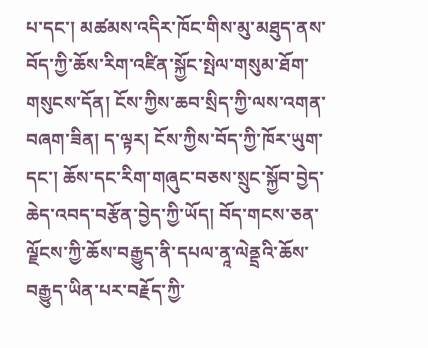པ་དང་། མཚམས་འདིར་ཁོང་གིས་མུ་མཐུད་ནས་བོད་ཀྱི་ཆོས་རིག་འཛིན་སྐྱོང་སྤེལ་གསུམ་ཐོག་གསུངས་དོན། ངོས་ཀྱིས་ཆབ་སྲིད་ཀྱི་ལས་འགན་བཞག་ཟིན། ད་ལྟར། ངོས་ཀྱིས་བོད་ཀྱི་ཁོར་ཡུག་དང་། ཆོས་དང་རིག་གཞུང་བཅས་སྲུང་སྐྱོབ་བྱེད་ཆེད་འབད་བརྩོན་བྱེད་ཀྱི་ཡོད། བོད་གངས་ཅན་ལྗོངས་ཀྱི་ཆོས་བརྒྱུད་ནི་དཔལ་ནཱ་ལེནྡྲའི་ཆོས་བརྒྱུད་ཡིན་པར་བརྗོད་ཀྱི་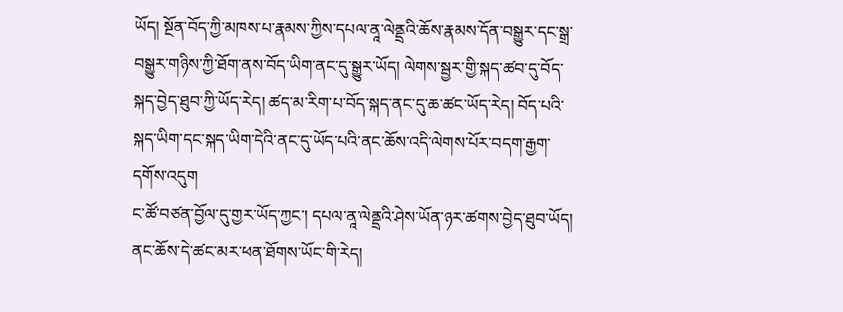ཡོད། སྔོན་བོད་ཀྱི་མཁས་པ་རྣམས་ཀྱིས་དཔལ་ནཱ་ལེནྡྲའི་ཆོས་རྣམས་དོན་བསྒྱུར་དང་སྒྲ་བསྒྱུར་གཉིས་ཀྱི་ཐོག་ནས་བོད་ཡིག་ནང་དུ་སྒྱུར་ཡོད། ལེགས་སྦྱར་གྱི་སྐད་ཚབ་དུ་བོད་སྐད་བྱེད་ཐུབ་ཀྱི་ཡོད་རེད། ཚད་མ་རིག་པ་བོད་སྐད་ནང་དུ་ཆ་ཚང་ཡོད་རེད། བོད་པའི་སྐད་ཡིག་དང་སྐད་ཡིག་དེའི་ནང་དུ་ཡོད་པའི་ནང་ཆོས་འདི་ལེགས་པོར་བདག་རྒྱག་དགོས་འདུག
ང་ཚོ་བཙན་བྱོལ་དུ་གྱར་ཡོད་ཀྱང་། དཔལ་ནཱ་ལེནྡྲའི་ཤེས་ཡོན་ཉར་ཚགས་བྱེད་ཐུབ་ཡོད། ནང་ཆོས་དེ་ཚང་མར་ཕན་ཐོགས་ཡོང་གི་རེད།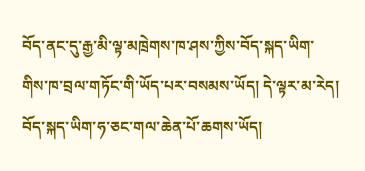བོད་ནང་དུ་རྒྱ་མི་ལྟ་མཁྲེགས་ཁ་ཤས་ཀྱིས་བོད་སྐད་ཡིག་གིས་ཁ་བྲལ་གཏོང་གི་ཡོད་པར་བསམས་ཡོད། དེ་ལྟར་མ་རེད། བོད་སྐད་ཡིག་ཧ་ཅང་གལ་ཆེན་པོ་ཆགས་ཡོད།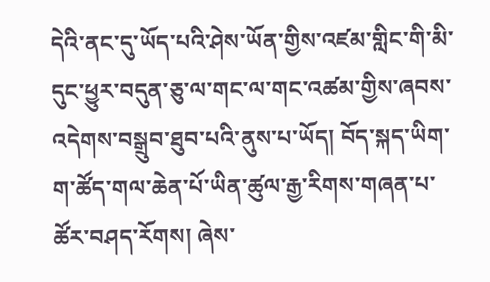དེའི་ནང་དུ་ཡོད་པའི་ཤེས་ཡོན་གྱིས་འཛམ་གླིང་གི་མི་དུང་ཕྱུར་བདུན་ཅུ་ལ་གང་ལ་གང་འཚམ་གྱིས་ཞབས་འདེགས་བསྒྲུབ་ཐུབ་པའི་ནུས་པ་ཡོད། བོད་སྐད་ཡིག་ག་ཚོད་གལ་ཆེན་པོ་ཡིན་ཚུལ་རྒྱ་རིགས་གཞན་པ་ཚོར་བཤད་རོགས། ཞེས་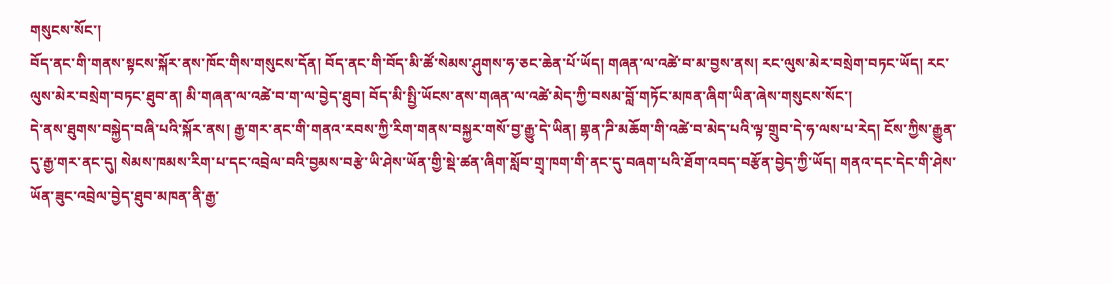གསུངས་སོང་།
བོད་ནང་གི་གནས་སྟངས་སྐོར་ནས་ཁོང་གིས་གསུངས་དོན། བོད་ནང་གི་བོད་མི་ཚོ་སེམས་ཤུགས་ཧ་ཅང་ཆེན་པོ་ཡོད། གཞན་ལ་འཚེ་བ་མ་བྱས་ནས། རང་ལུས་མེར་བསྲེག་བཏང་ཡོད། རང་ལུས་མེར་བསྲེག་བཏང་ཐུབ་ན། མི་གཞན་ལ་འཚེ་བ་ག་ལ་བྱེད་ཐུབ། བོད་མི་སྤྱི་ཡོངས་ནས་གཞན་ལ་འཚེ་མེད་ཀྱི་བསམ་བློ་གཏོང་མཁན་ཞིག་ཡིན་ཞེས་གསུངས་སོང་།
དེ་ནས་ཐུགས་བསྐྱེད་བཞི་པའི་སྐོར་ནས། རྒྱ་གར་ནང་གི་གནའ་རབས་ཀྱི་རིག་གནས་བསྐྱར་གསོ་བྱ་རྒྱུ་དེ་ཡིན། གྷན་ཌི་མཆོག་གི་འཚེ་བ་མེད་པའི་ལྟ་གྲུབ་དེ་ཧ་ལས་པ་རེད། ངོས་ཀྱིས་རྒྱུན་དུ་རྒྱ་གར་ནང་དུ། སེམས་ཁམས་རིག་པ་དང་འབྲེལ་བའི་བྱམས་བརྩེ་ཡི་ཤེས་ཡོན་གྱི་སྡེ་ཚན་ཞིག་སློབ་གྲྭ་ཁག་གི་ནང་དུ་བཞག་པའི་ཐོག་འབད་བརྩོན་བྱེད་ཀྱི་ཡོད། གནའ་དང་དེང་གི་ཤེས་ཡོན་ཟུང་འབྲེལ་བྱེད་ཐུབ་མཁན་ནི་རྒྱ་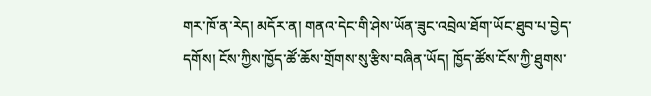གར་ཁོ་ན་རེད། མདོར་ན། གནའ་དེང་གི་ཤེས་ཡོན་ཟུང་འབྲེལ་ཐོག་ཡོང་ཐུབ་པ་བྱེད་དགོས། ངོས་ཀྱིས་ཁྱོད་ཚོ་ཆོས་གྲོགས་སུ་རྩིས་བཞིན་ཡོད། ཁྱོད་ཚོས་ངོས་ཀྱི་ཐུགས་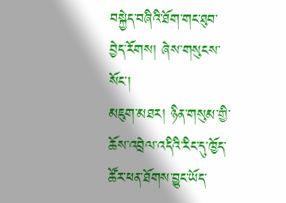བསྐྱེད་བཞིའི་ཐོག་གང་ཐུབ་བྱེད་རོགས། ཞེས་གསུངས་སོང་།
མཇུག་མཐར། ཉིན་གསུམ་གྱི་ཆོས་འབྲེལ་འདིའི་རིང་དུ་ཁྱོད་ཚོར་ཕན་ཐོགས་བྱུང་ཡོད་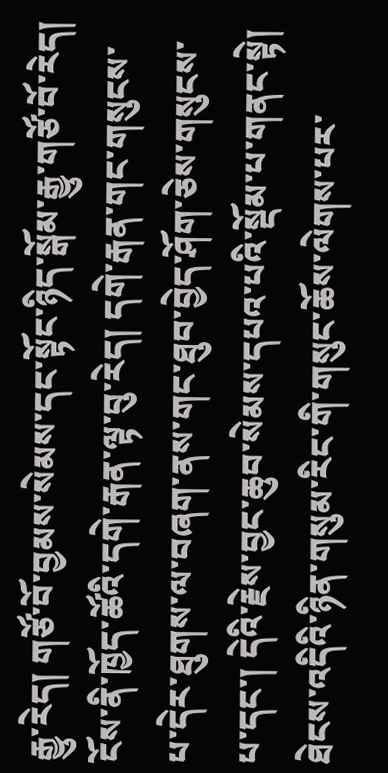རྒྱུ་རེད། གཙོ་བོ་བྱམས་སེམས་དང་སྟོང་ཉིད་སྒོམ་རྒྱུ་གཙོ་བོ་རེད། ངོས་ནི་ཁྱོད་ཚོའི་དགེ་རྒན་ལྟ་བུ་རེད། དགེ་རྒན་གང་གསུངས་པ་དེར་ཐུགས་ལ་བཞག་ནས་གང་ཐུབ་བྱེད་ཤོག་ཅེས་གསུངས་པ་དང་། དེའི་རྗེས་བྱང་ཆུབ་སེམས་དཔའ་པའི་སྡོམ་པ་གནང་སྟེ། ཐེངས་འདིའི་ཉིན་གསུམ་རིང་གི་གསུང་ཆོས་ལེགས་པར་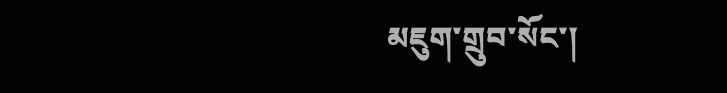མཇུག་གྲུབ་སོང་།